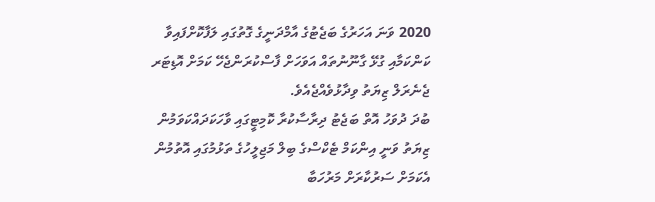2020 ވަނަ އަހަރުގެ ބަޖެޓުގެ އާމްދަނީގެ ގޮތުގައި ލަފާކޮށްފައިވާ ކަންކަމާއި ގުޅޭ ގާނޫނުތައް އަވަހަށް ފާސްކުރަންޖެހޭ ކަމަށް އޮޑިޓަރ ޖެނެރަލް ޒިޔަތު ވިދާޅުވެއްޖެއެވެ.
ބުދަ ދުވަހު އޮތް ބަޖެޓު ދިރާސާކުރާ ކޮމިޓީގައި ވާހަކަދައްކަވަމުން ޒިޔަތު ވަނީ އިންކަމް ޓެކްސްގެ ބިލް މަޖިލީހުގެ ތަޅުމުގައި އޮތުމުން އެކަމަށް ސަރުކާރަށް މަރުހަބާ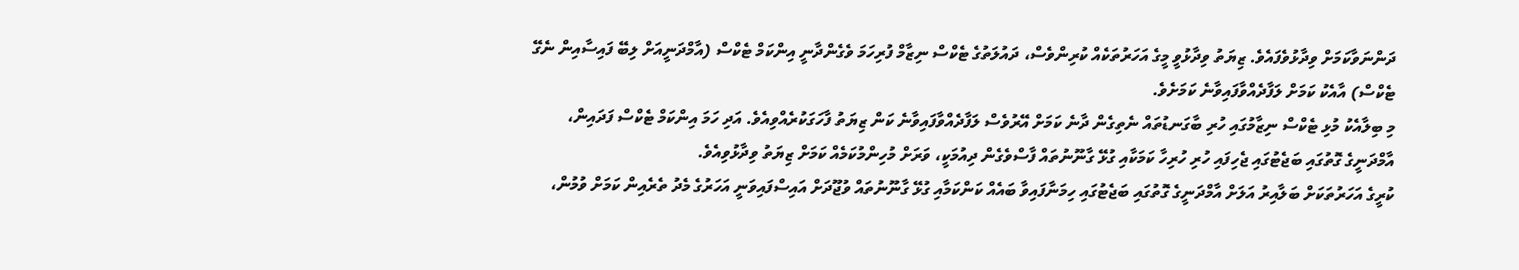ދަންނަވާކަމަށް ވިދާޅުވެފައެވެ. ޒިޔަތު ވިދާޅުވީ މީގެ އަހަރުތަކެއް ކުރިންވެސް، ދައުލަތުގެ ޓެކްސް ނިޒާމް ފުރިހަމަ ވެގެންދާނީ އިންކަމް ޓެކްސް (އާމްދަނީއަށް ލިބޭ ފައިސާއިން ނެގޭ ޓެކްސް) އާއެކު ކަމަށް ލަފާދެއްވާފައިވާނެ ކަމަށެވެ.
މި ބިލާއެކު މުޅި ޓެކްސް ނިޒާމުގައި ހުރި ބާގަނޑުތައް ނެތިގެން ދާނެ ކަމަށް އޭރުވެސް ލަފާދެއްވާފައިވާނެ ކަން ޒިޔަތު ފާހަގަކުރެއްވިއެވެ. އަދި ހަމަ އިންކަމް ޓެކްސް ފަދައިން، އާމްދަނީގެ ގޮތުގައި ބަޖެޓުގައި ޖެހިފައި ހުރި ހުރިހާ ކަމަކާއި ގުޅޭ ގާނޫނުތައް ފާސްވެގެން ދިއުމަކީ، ވަރަށް މުހިންމުކަމެއް ކަމަށް ޒިޔަތު ވިދާޅުވިއެވެ.
ކުރީގެ އަހަރުތަކަށް ބަލާއިރު އަލަށް އާމްދަނީގެ ގޮތުގައި ބަޖެޓުގައި ހިމަނާފައިވާ ބައެއް ކަންކަމާއި ގުޅޭ ގާނޫނުތައް ވުޖޫދަށް އައިސްފައިވަނީ އަހަރުގެ މެދު ތެރެއިން ކަމަށް ވުމުން،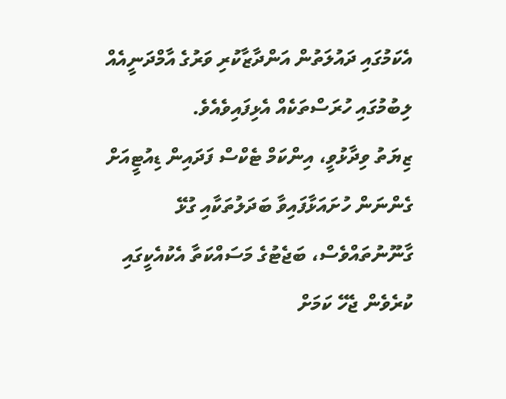އެކަމުގައި ދައުލަތުން އަންދާޒާކުރި ވަރުގެ އާމްދަނީއެއް ލިބުމުގައި ހުރަސްތަކެއް އެޅިފައިވެއެވެ.
ޒިޔަތު ވިދާޅުވީ، އިންކަމް ޓެކްސް ފަދައިން ޑިއުޓީއަށް ގެންނަން ހުށައަޅާފައިވާ ބަދަލުތަކާއި ގުޅޭ ގާނޫނުތައްވެސް، ބަޖެޓުގެ މަސައްކަތާ އެކުއެކީގައި ކުރެވެން ޖެހޭ ކަމަށް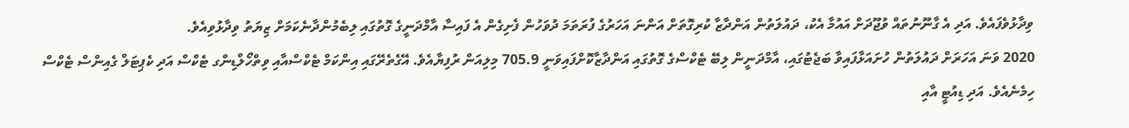ވިދާޅުވެފައެވެ. އަދި އެ ގާނޫނުތައް ވުޖޫދަށް އައުމާ އެކު، ދައުލަތުން އަންދާޒާ ކުރިގޮތަށް އަންނަ އަހަރުގެ ފުރަތަމަ ދުވަހުން ފެށިގެން އެ ފައިސާ އާމްދަނީގެ ގޮތުގައި ލިބެމުންދާނެކަމަށް ޒިޔަތު ވިދާޅުވިއެވެ.
2020 ވަނަ އަހަރަށް ދައުލަތުން ހުށައަޅާފައިވާ ބަޖެޓުގައި، އާމްދަނީން ލިބޭ ޓެކްސްގެ ގޮތުގައި އަންދާޒާކޮށްފައިވަނީ 705.9 މިލިއަން ރުފިޔާއެވެ. އޭގެތެރޭގައި އިންކަމް ޓެކްސްއާއި ވިތްހޯލްޑިންގ ޓެކްސް އަދި ކެޕިޓަލް ގެއިންސް ޓެކްސް ހިމެނެއެވެ. އަދި ޑިއުޓީ އާއި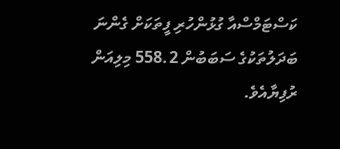ކަސްޓަމްސްއާ ގުޅުންހުރި ފީތަކަށް ގެންނަ ބަދަލުތަކުގެ ސަބަބުން 558.2 މިލިއަން ރުފިޔާއެވެ.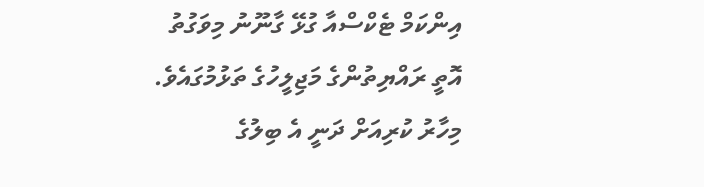އިންކަމް ޓެކްސްއާ ގުޅޭ ގާނޫނު މިވަގުތު އޮތީ ރައްޔިތުންގެ މަޖިލީހުގެ ތަޅުމުގައެވެ. މިހާރު ކުރިއަށް ދަނީ އެ ބިލުގެ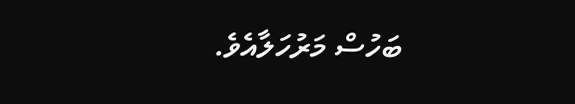ބަހުސް މަރުހަލާއެވެ.